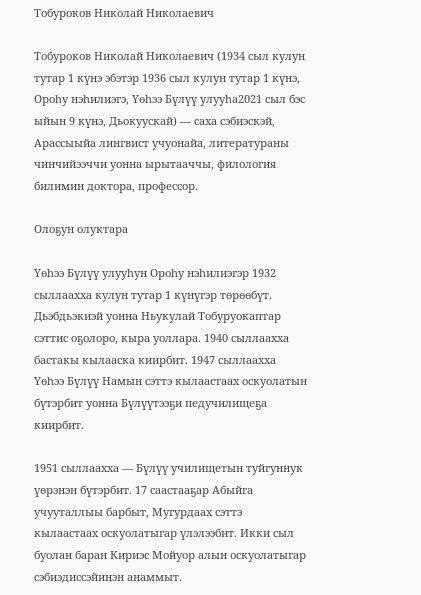Тобуроков Николай Николаевич

Тобуроков Николай Николаевич (1934 сыл кулун тутар 1 күнэ эбэтэр 1936 сыл кулун тутар 1 күнэ, Ороһу нэһилиэгэ, Үөһээ Бүлүү улууһа2021 сыл бэс ыйын 9 күнэ, Дьокуускай) — саха сэбиэскэй, Арассыыйа лингвист учуонайа, литератураны чинчийээччи уонна ырытааччы, филология билимин доктора, профессор.

Олоҕун олуктара

Үөһээ Бүлүү улууһун Ороһу нэһилиэгэр 1932 сыллаахха кулун тутар 1 күнүгэр төрөөбүт. Дьэбдьэкиэй уонна Ньукулай Тобуруокаптар сэттис оҕолоро, кыра уоллара. 1940 сыллаахха бастакы кылааска киирбит. 1947 сыллаахха Үөһээ Бүлүү Намын сэттэ кылаастаах оскуолатын бүтэрбит уонна Бүлүүтээҕи педучилищеҕа киирбит.

1951 сыллаахха — Бүлүү училищетын туйгуннук үөрэнэн бүтэрбит. 17 саастааҕар Абыйга учууталлыы барбыт, Мугурдаах сэттэ кылаастаах оскуолатыгар үлэлээбит. Икки сыл буолан баран Кириэс Мойуор алын оскуолатыгар сэбиэдиссэйинэн анаммыт.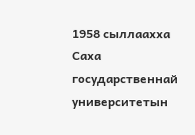1958 сыллаахха Саха государственнай университетын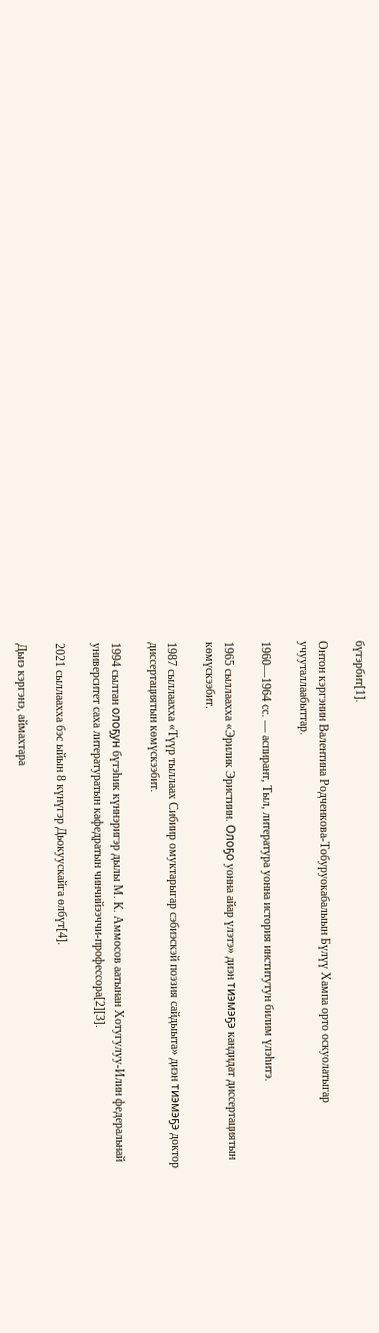бүтэрбит[1].

Онтон кэргэнин Валентина Родченкова-Тобуруокабалыын Бүлүү Хампа орто оскуолатыгар учууталлаабыттар.

1960—1964 сс. — аспирант, Тыл, литература уонна история институтун билим үлэһитэ.

1965 сыллаахха «Эрилик Эристиин. Олоҕо уонна айар үлэтэ» диэн тиэмэҕэ кандидат диссертациятын көмүскээбит.

1987 сыллаахха «Түүр тыллаах Сибиир омуктарыгар сэбиэскэй поэзия сайдыыта» диэн тиэмэҕэ доктор диссертациятын көмүскээбит.

1994 сылтан олоҕун бүтэһик күннэригэр дылы М. К. Аммосов аатынан Хотугулуу-Илин федеральнай университет саха литературатын кафедратын чинчийээччи-профессора[2][3].

2021 сыллаахха бэс ыйын 8 күнүгэр Дьокуускайга өлбүт[4].

Дьиэ кэргэнэ, аймахтара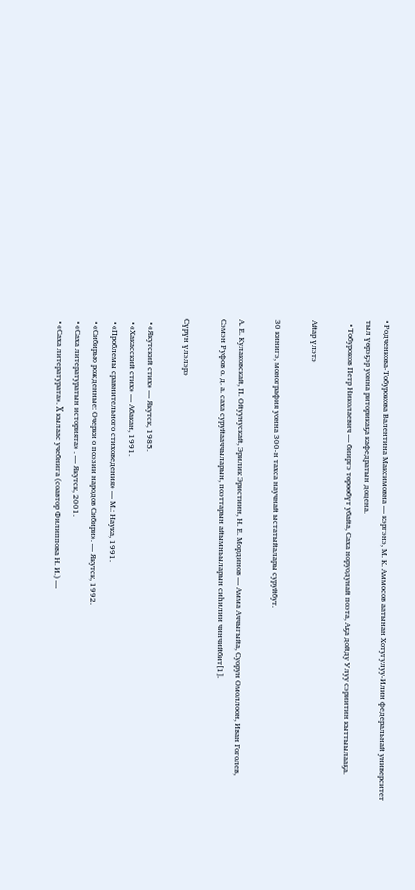• Родченкова-Тобурокова Валентина Максимовна — кэргэнэ, М. К. Аммосов аатынан Хотугулуу-Илин федеральнай университет тыл үөрэҕэр уонна риторикаҕа кафедратын доцена.
  • Тобуроков Петр Николаевич — бииргэ төрөөбүт убайа, Саха норуодунай поэта, Аҕа дойду Улуу сэриитин кыттыылааҕа.

Айар үлэтэ

30 кинигэ, монография уонна 300-н тахса научнай ыстатыйалары суруйбут.

А. Е. Кулаковскай, П. Ойуунускай, Эрилик Эристиин, Н. Е. Мординов — Амма Аччыгыйа, Суорун Омоллоон, Иван Гоголев, Сэмэн Руфов о. д. а. саха суруйааччыларын, поэттарын айымньыларын сиһилии чинчийбит[1].

Сүрүн үлэлэрэ

  • «Якутский стих» — Якутск, 1985.
  • «Хакасский стих» — Абакан, 1991.
  • «Проблемы сравнительного стиховедения» — М.: Наука, 1991.
  • «Сибирью рожденные: Очерки о поэзии народов Сибири». — Якутск, 1992.
  • «Саха литературатын историята» . — Якутск, 2001.
  • «Саха литературата». X кылаас учебнига (соавтор Филиппова Н. И.) —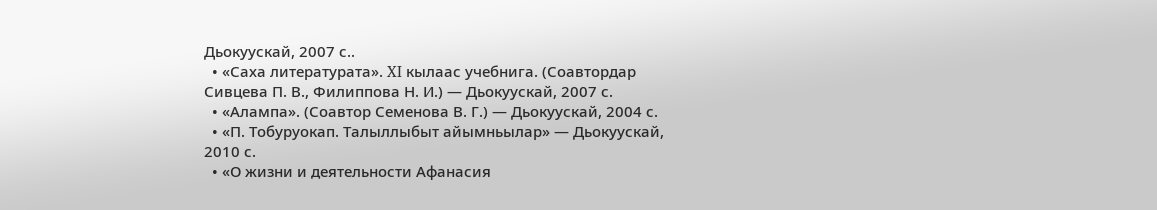Дьокуускай, 2007 с..
  • «Саха литературата». XI кылаас учебнига. (Соавтордар Сивцева П. В., Филиппова Н. И.) — Дьокуускай, 2007 с.
  • «Алампа». (Соавтор Семенова В. Г.) — Дьокуускай, 2004 с.
  • «П. Тобуруокап. Талыллыбыт айымньылар» — Дьокуускай, 2010 с.
  • «О жизни и деятельности Афанасия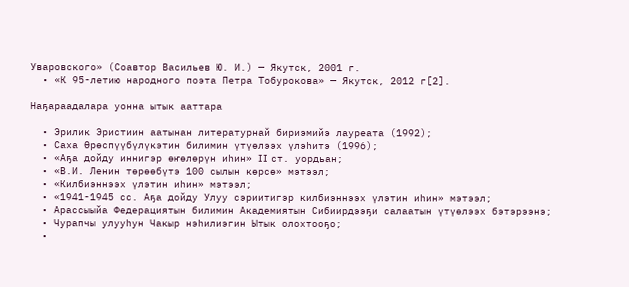Уваровского» (Соавтор Васильев Ю. И.) — Якутск, 2001 г.
  • «К 95-летию народного поэта Петра Тобурокова» — Якутск, 2012 г[2].

Наҕараадалара уонна ытык ааттара

  • Эрилик Эристиин аатынан литературнай бириэмийэ лауреата (1992);
  • Саха Өрөспүүбүлүкэтин билимин үтүөлээх үлэһитэ (1996);
  • «Аҕа дойду иннигэр өҥөлөрүн иһин» II ст. уордьан;
  • «В.И. Ленин төрөөбүтэ 100 сылын көрсө» мэтээл;
  • «Килбиэннээх үлэтин иһин» мэтээл;
  • «1941-1945 сс. Аҕа дойду Улуу сэриитигэр килбиэннээх үлэтин иһин» мэтээл;
  • Арассыыйа Федерациятын билимин Академиятын Сибиирдээҕи салаатын үтүөлээх бэтэрээнэ;
  • Чурапчы улууһун Чакыр нэһилиэгин Ытык олохтооҕо;
  •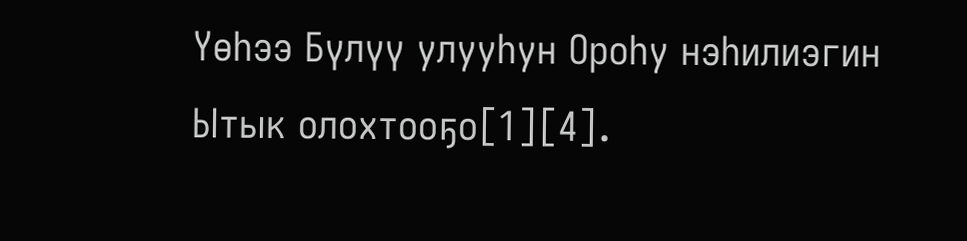Үөһээ Бүлүү улууһун Ороһу нэһилиэгин Ытык олохтооҕо[1][4].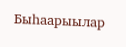Быһаарыылар